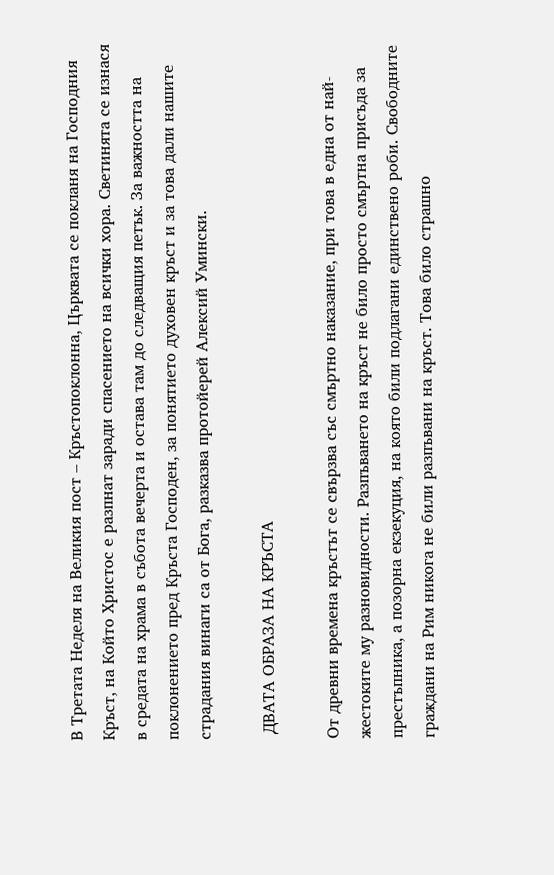В Третата Неделя на Великия пост – Кръстопоклонна, Църквата се покланя на Господния Кръст, на Който Христос е разпнат заради спасението на всички хора. Светинята се изнася в средата на храма в събота вечерта и остава там до следващия петък. За важността на поклонението пред Кръста Господен, за понятието духовен кръст и за това дали нашите страдания винаги са от Бога, разказва протойерей Алексий Умински.

 ДВАТА ОБРАЗА НА КРЪСТА

От древни времена кръстът се свързва със смъртно наказание, при това в една от най-жестоките му разновидности. Разпъването на кръст не било просто смъртна присъда за престъпника, а позорна екзекуция, на която били подлагани единствено роби. Свободните граждани на Рим никога не били разпъвани на кръст. Това било страшно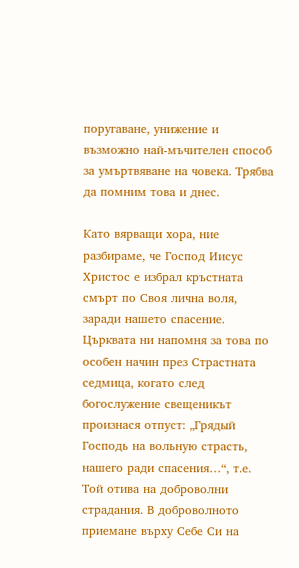поругаване, унижение и възможно най-мъчителен способ за умъртвяване на човека. Трябва да помним това и днес.

Като вярващи хора, ние разбираме, че Господ Иисус Христос е избрал кръстната смърт по Своя лична воля, заради нашето спасение. Църквата ни напомня за това по особен начин през Страстната седмица, когато след богослужение свещеникът произнася отпуст: „Грядый Господь на вольную страсть, нашего ради спасения…“, т.е. Той отива на доброволни страдания. В доброволното приемане върху Себе Си на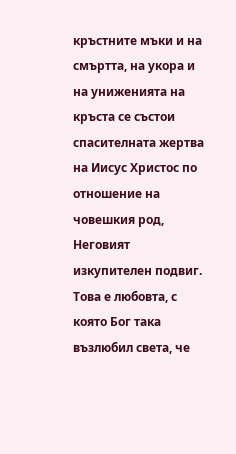кръстните мъки и на смъртта, на укора и на униженията на кръста се състои спасителната жертва на Иисус Христос по отношение на човешкия род, Неговият изкупителен подвиг. Това е любовта, с която Бог така възлюбил света, че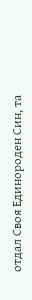отдал Своя Единороден Син, та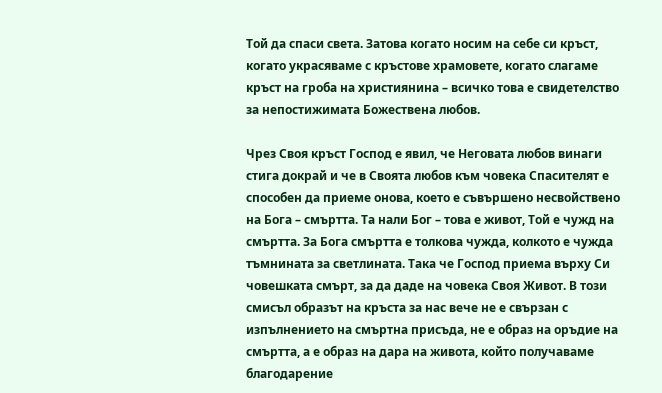Той да спаси света. Затова когато носим на себе си кръст, когато украсяваме с кръстове храмовете, когато слагаме кръст на гроба на християнина – всичко това е свидетелство за непостижимата Божествена любов.

Чрез Своя кръст Господ е явил, че Неговата любов винаги стига докрай и че в Своята любов към човека Спасителят е способен да приеме онова, което е съвършено несвойствено на Бога – смъртта. Та нали Бог – това е живот, Той е чужд на смъртта. За Бога смъртта е толкова чужда, колкото е чужда тъмнината за светлината. Така че Господ приема върху Си човешката смърт, за да даде на човека Своя Живот. В този смисъл образът на кръста за нас вече не е свързан с изпълнението на смъртна присъда, не е образ на оръдие на смъртта, а е образ на дара на живота, който получаваме благодарение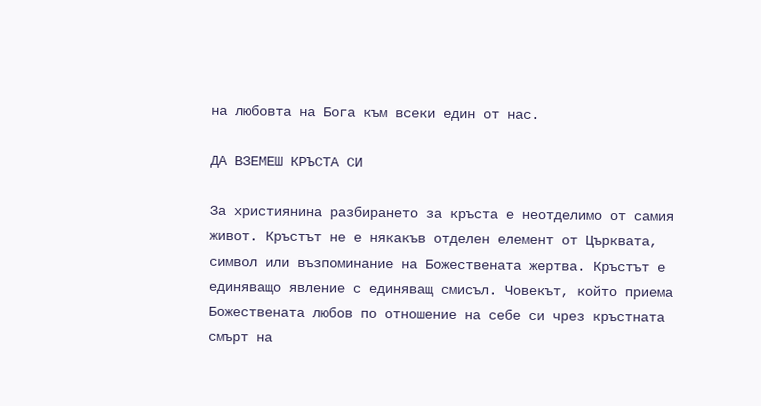на любовта на Бога към всеки един от нас.

ДА ВЗЕМЕШ КРЪСТА СИ

За християнина разбирането за кръста е неотделимо от самия живот. Кръстът не е някакъв отделен елемент от Църквата, символ или възпоминание на Божествената жертва. Кръстът е единяващо явление с единяващ смисъл. Човекът, който приема Божествената любов по отношение на себе си чрез кръстната смърт на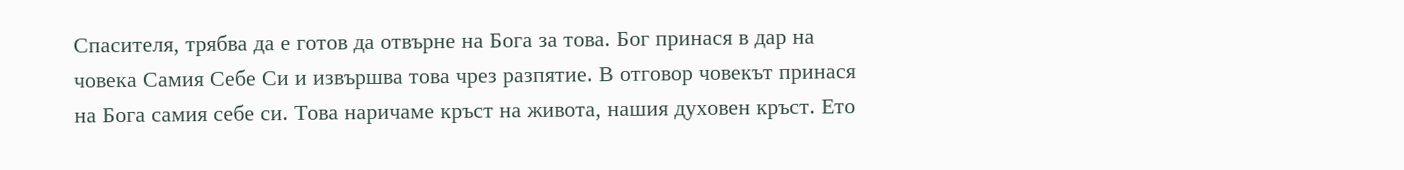Спасителя, трябва да е готов да отвърне на Бога за това. Бог принася в дар на човека Самия Себе Си и извършва това чрез разпятие. В отговор човекът принася на Бога самия себе си. Това наричаме кръст на живота, нашия духовен кръст. Ето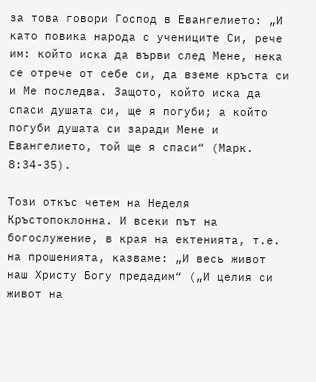за това говори Господ в Евангелието: „И като повика народа с учениците Си, рече им: който иска да върви след Мене, нека се отрече от себе си, да вземе кръста си и Ме последва. Защото, който иска да спаси душата си, ще я погуби; а който погуби душата си заради Мене и Евангелието, той ще я спаси“ (Марк. 8:34-35).

Този откъс четем на Неделя Кръстопоклонна. И всеки път на богослужение, в края на ектенията, т.е. на прошенията, казваме: „И весь живот наш Христу Богу предадим“ („И целия си живот на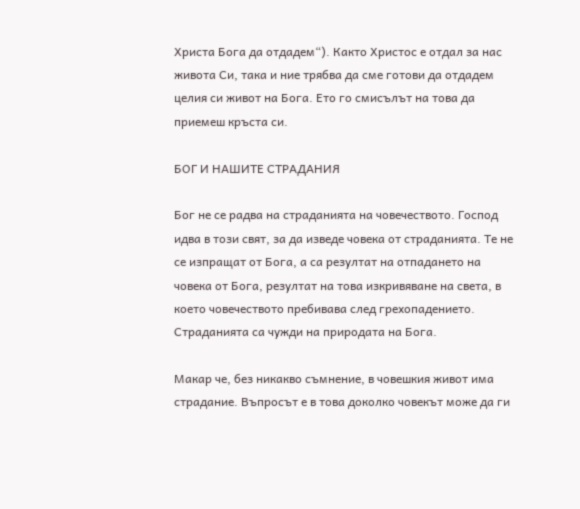Христа Бога да отдадем“). Както Христос е отдал за нас живота Си, така и ние трябва да сме готови да отдадем целия си живот на Бога. Ето го смисълът на това да приемеш кръста си.

БОГ И НАШИТЕ СТРАДАНИЯ

Бог не се радва на страданията на човечеството. Господ идва в този свят, за да изведе човека от страданията. Те не се изпращат от Бога, а са резултат на отпадането на човека от Бога, резултат на това изкривяване на света, в което човечеството пребивава след грехопадението. Страданията са чужди на природата на Бога.

Макар че, без никакво съмнение, в човешкия живот има страдание. Въпросът е в това доколко човекът може да ги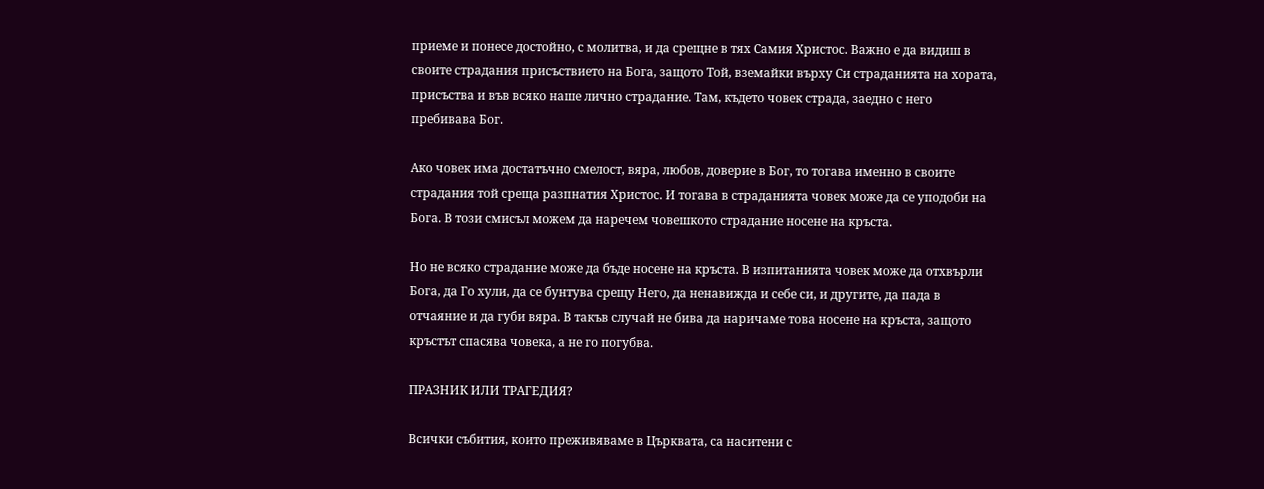приеме и понесе достойно, с молитва, и да срещне в тях Самия Христос. Важно е да видиш в своите страдания присъствието на Бога, защото Той, вземайки върху Си страданията на хората, присъства и във всяко наше лично страдание. Там, където човек страда, заедно с него пребивава Бог.

Ако човек има достатъчно смелост, вяра, любов, доверие в Бог, то тогава именно в своите страдания той среща разпнатия Христос. И тогава в страданията човек може да се уподоби на Бога. В този смисъл можем да наречем човешкото страдание носене на кръста.

Но не всяко страдание може да бъде носене на кръста. В изпитанията човек може да отхвърли Бога, да Го хули, да се бунтува срещу Него, да ненавижда и себе си, и другите, да пада в отчаяние и да губи вяра. В такъв случай не бива да наричаме това носене на кръста, защото кръстът спасява човека, а не го погубва.

ПРАЗНИК ИЛИ ТРАГЕДИЯ?

Всички събития, които преживяваме в Църквата, са наситени с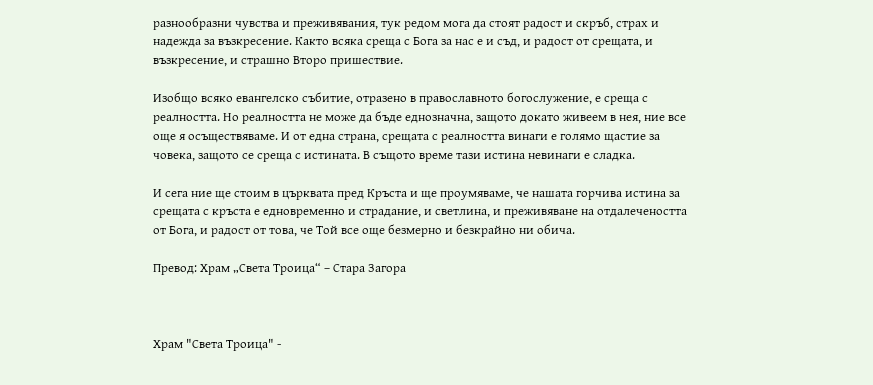разнообразни чувства и преживявания, тук редом мога да стоят радост и скръб, страх и надежда за възкресение. Както всяка среща с Бога за нас е и съд, и радост от срещата, и възкресение, и страшно Второ пришествие.

Изобщо всяко евангелско събитие, отразено в православното богослужение, е среща с реалността. Но реалността не може да бъде еднозначна, защото докато живеем в нея, ние все още я осъществяваме. И от една страна, срещата с реалността винаги е голямо щастие за човека, защото се среща с истината. В същото време тази истина невинаги е сладка.

И сега ние ще стоим в църквата пред Кръста и ще проумяваме, че нашата горчива истина за срещата с кръста е едновременно и страдание, и светлина, и преживяване на отдалечеността от Бога, и радост от това, че Той все още безмерно и безкрайно ни обича.

Превод: Храм „Света Троица“ – Стара Загора



Храм "Света Троица" -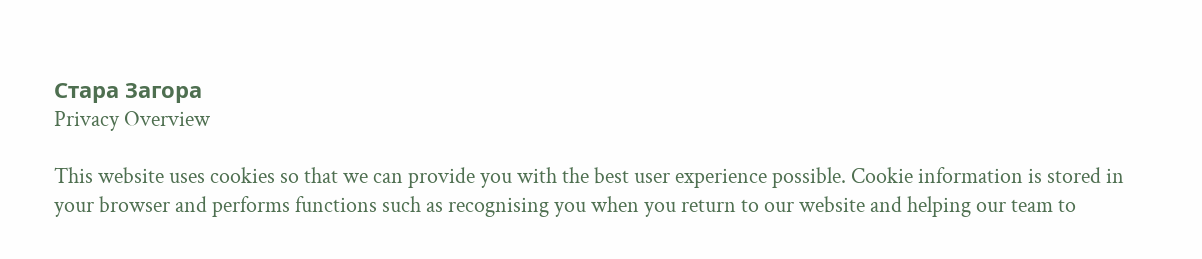Стара Загора
Privacy Overview

This website uses cookies so that we can provide you with the best user experience possible. Cookie information is stored in your browser and performs functions such as recognising you when you return to our website and helping our team to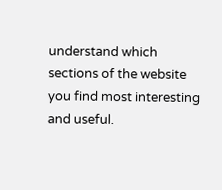understand which sections of the website you find most interesting and useful.